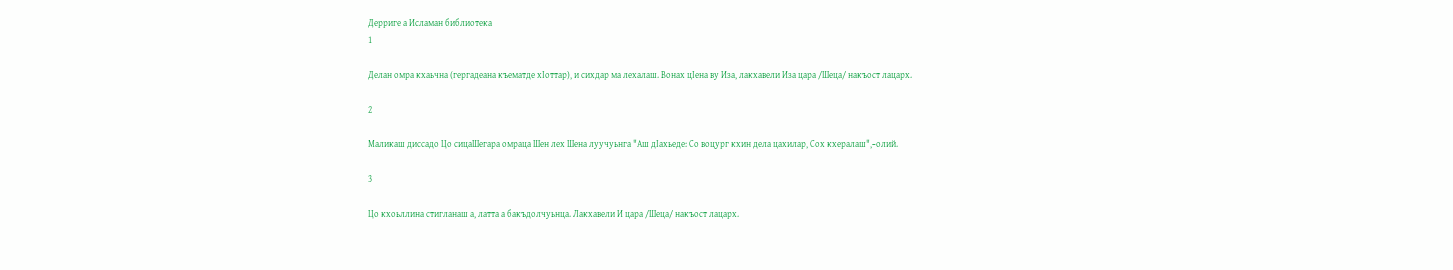Дерриге а Исламан библиотека
1

Делан омра кхаьчна (гергадеана къематде хIоттар)‚ и сихдар ма лехалаш. Вонах цIена ву Иза‚ лакхавели Иза цара /Шеца/ накъост лацарх.

2

Маликаш диссадо Цо сицаШегара омраца Шен лех Шена луучуьнга "Аш дIахьеде: Со воцург кхин дела цахилар‚ Сох кхералаш"‚−олий.

3

Цо кхоьллина стигланаш а‚ латта а бакъдолчуьнца. Лакхавели И цара /Шеца/ накъост лацарх.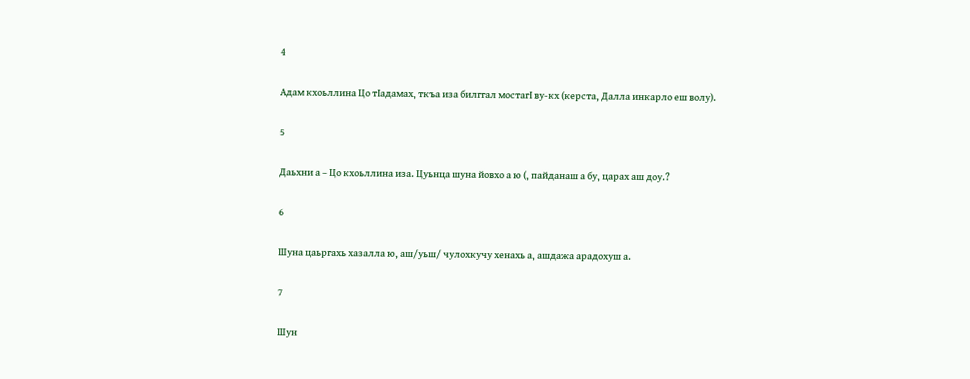4

Адам кхоьллина Цо тIадамах‚ ткъа иза билггал мостагI ву-кх (керста, Далла инкарло еш волу).

5

Даьхни а – Цо кхоьллина иза. Цуьнца шуна йовхо а ю (‚ пайданаш а бу‚ царах аш доу.?

6

Шуна цаьргахь хазалла ю, аш/уьш/ чулохкучу хенахь а‚ ашдажа арадохуш а.

7

Шун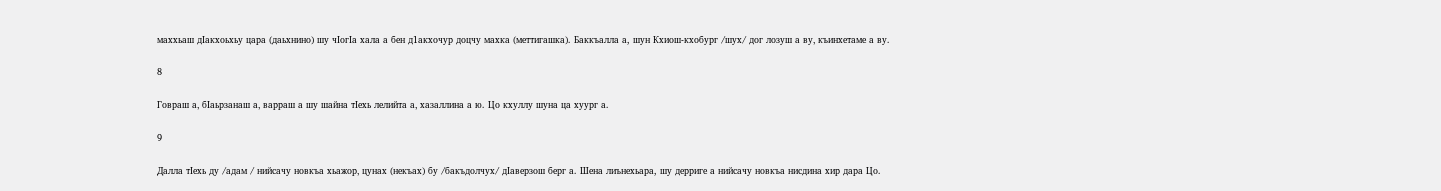маххьаш дIакхоьхьу цара (даьхнино) шу чIогIа хала а бен д1акхочур доцчу махка (меттигашка). Баккъалла а, шун Кхиош-кхобург /шух/ дог лозуш а ву‚ къинхетаме а ву.

8

Говраш а‚ бIаьрзанаш а‚ варраш а шу шайна тIехь лелийта а‚ хазаллина а ю. Цо кхуллу шуна ца хуург а.

9

Далла тIехь ду /адам / нийсачу новкъа хьажор‚ цунах (некъах) бу /бакъдолчух/ дIаверзош берг а. Шена лиънехьара, шу дерриге а нийсачу новкъа нисдина хир дара Цо.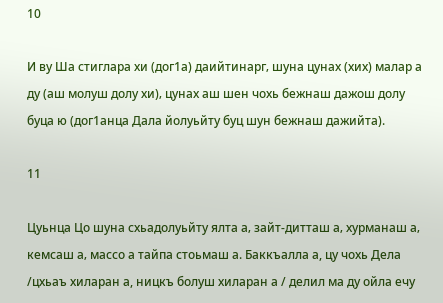10

И ву Ша стиглара хи (дог1а) даийтинарг‚ шуна цунах (хих) малар а ду (аш молуш долу хи)‚ цунах аш шен чохь бежнаш дажош долу буца ю (дог1анца Дала йолуьйту буц шун бежнаш дажийта).

11

Цуьнца Цо шуна схьадолуьйту ялта а‚ зайт-дитташ а‚ хурманаш а‚ кемсаш а‚ массо а тайпа стоьмаш а. Баккъалла а, цу чохь Дела /цхьаъ хиларан а, ницкъ болуш хиларан а / делил ма ду ойла ечу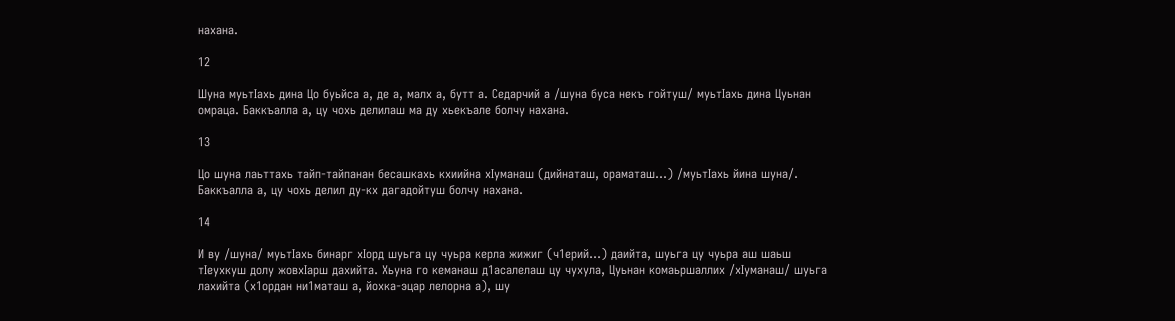нахана.

12

Шуна муьтIахь дина Цо буьйса а‚ де а‚ малх а‚ бутт а. Седарчий а /шуна буса некъ гойтуш/ муьтIахь дина Цуьнан омраца. Баккъалла а, цу чохь делилаш ма ду хьекъале болчу нахана.

13

Цо шуна лаьттахь тайп-тайпанан бесашкахь кхиийна хIуманаш (дийнаташ, ораматаш…) /муьтIахь йина шуна/. Баккъалла а, цу чохь делил ду-кх дагадойтуш болчу нахана.

14

И ву /шуна/ муьтIахь бинарг хIорд шуьга цу чуьра керла жижиг (ч1ерий…) даийта‚ шуьга цу чуьра аш шаьш тIеухкуш долу жовхIарш дахийта. Хьуна го кеманаш д1асалелаш цу чухула, Цуьнан комаьршаллих /хIуманаш/ шуьга лахийта (х1ордан ни1маташ а, йохка-эцар лелорна а)‚ шу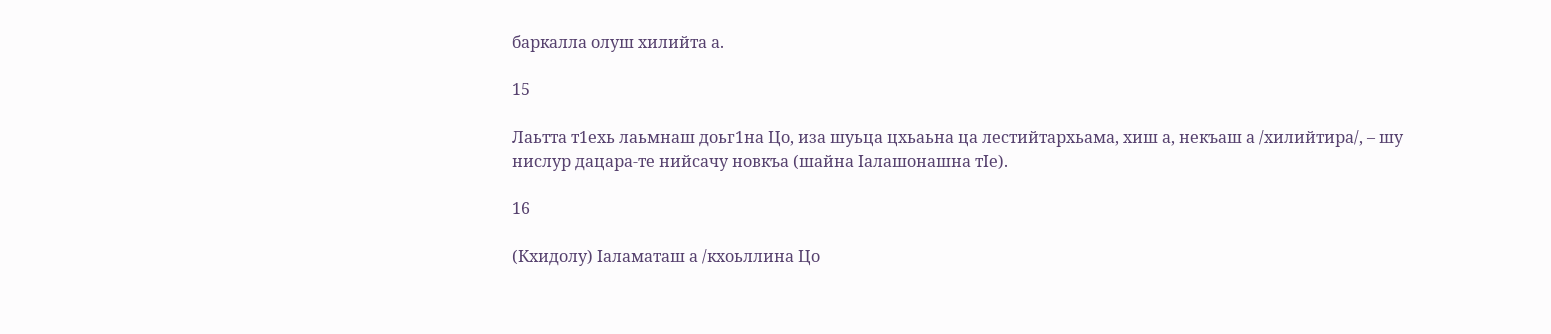баркалла олуш хилийта а.

15

Лаьтта т1ехь лаьмнаш доьг1на Цо, иза шуьца цхьаьна ца лестийтархьама‚ хиш а‚ некъаш а /хилийтира/, – шу нислур дацара-те нийсачу новкъа (шайна Iалашонашна тIе).

16

(Кхидолу) Iаламаташ а /кхоьллина Цо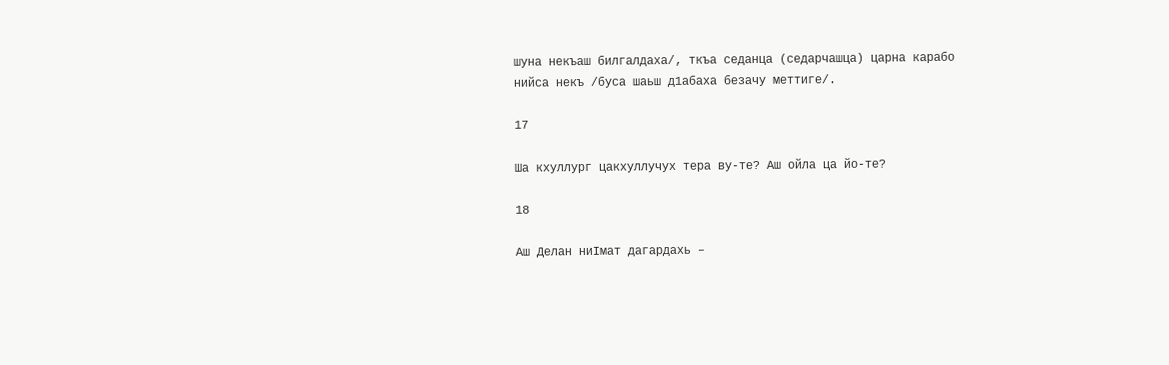шуна некъаш билгалдаха/‚ ткъа седанца (седарчашца) царна карабо нийса некъ /буса шаьш д1абаха безачу меттиге/.

17

Ша кхуллург цакхуллучух тера ву-те? Аш ойла ца йо-те?

18

Аш Делан ниIмат дагардахь –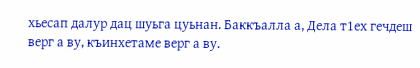хьесап далур дац шуьга цуьнан. Баккъалла а, Дела т1ех гечдеш верг а ву‚ къинхетаме верг а ву.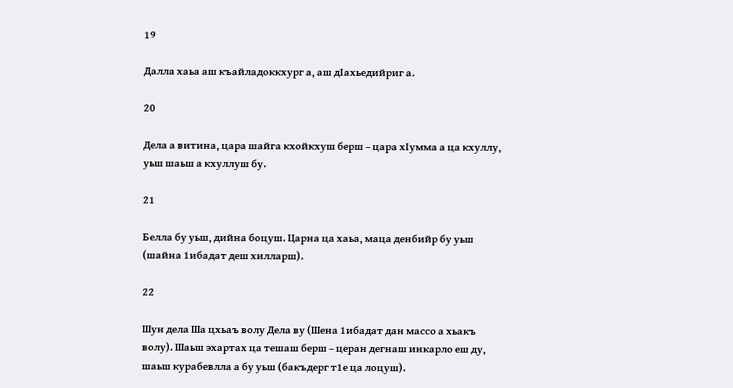19

Далла хаьа аш къайладоккхург а‚ аш дIахьедийриг а.

20

Дела а витина, цара шайга кхойкхуш берш – цара хIумма а ца кхуллу‚ уьш шаьш а кхуллуш бу.

21

Белла бу уьш‚ дийна боцуш. Царна ца хаьа‚ маца денбийр бу уьш (шайна 1ибадат деш хилларш).

22

Шун дела Ша цхьаъ волу Дела ву (Шена 1ибадат дан массо а хьакъ волу). Шаьш эхартах ца тешаш берш – церан дегнаш инкарло еш ду‚ шаьш курабевлла а бу уьш (бакъдерг т1е ца лоцуш).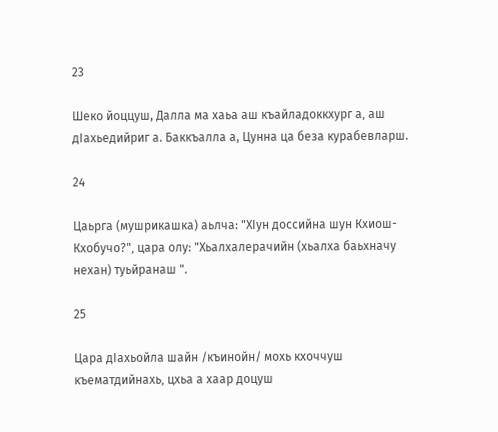23

Шеко йоццуш, Далла ма хаьа аш къайладоккхург а‚ аш дIахьедийриг а. Баккъалла а, Цунна ца беза курабевларш.

24

Цаьрга (мушрикашка) аьлча: "ХIун доссийна шун Кхиош-Кхобучо?"‚ цара олу: "Хьалхалерачийн (хьалха баьхначу нехан) туьйранаш ".

25

Цара дIахьойла шайн /къинойн/ мохь кхоччуш къематдийнахь‚ цхьа а хаар доцуш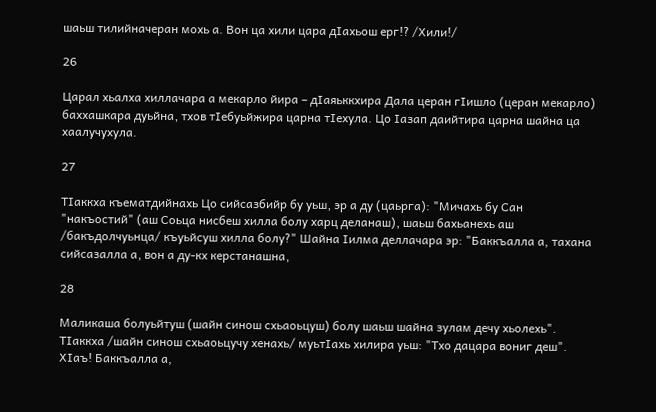шаьш тилийначеран мохь а. Вон ца хили цара дIахьош ерг!? /Хили!/

26

Царал хьалха хиллачара а мекарло йира – дIаяьккхира Дала церан гIишло (церан мекарло) баххашкара дуьйна‚ тхов тIебуьйжира царна тIехула. Цо Iазап даийтира царна шайна ца хаалучухула.

27

ТIаккха къематдийнахь Цо сийсазбийр бу уьш‚ эр а ду (цаьрга): "Мичахь бу Сан "накъостий" (аш Соьца нисбеш хилла болу харц деланаш)‚ шаьш бахьанехь аш /бакъдолчуьнца/ къуьйсуш хилла болу?" Шайна Iилма деллачара эр: "Баккъалла а, тахана сийсазалла а‚ вон а ду-кх керстанашна‚

28

Маликаша болуьйтуш (шайн синош схьаоьцуш) болу шаьш шайна зулам дечу хьолехь". ТIаккха /шайн синош схьаоьцучу хенахь/ муьтIахь хилира уьш: "Тхо дацара вониг деш". ХIаъ! Баккъалла а,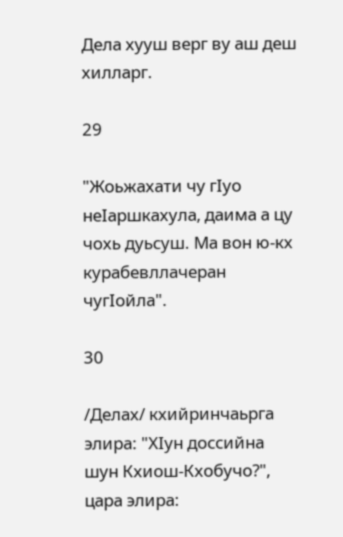Дела хууш верг ву аш деш хилларг.

29

"Жоьжахати чу гIуо неIаршкахула‚ даима а цу чохь дуьсуш. Ма вон ю-кх курабевллачеран чугIойла".

30

/Делах/ кхийринчаьрга элира: "ХIун доссийна шун Кхиош-Кхобучо?"‚ цара элира: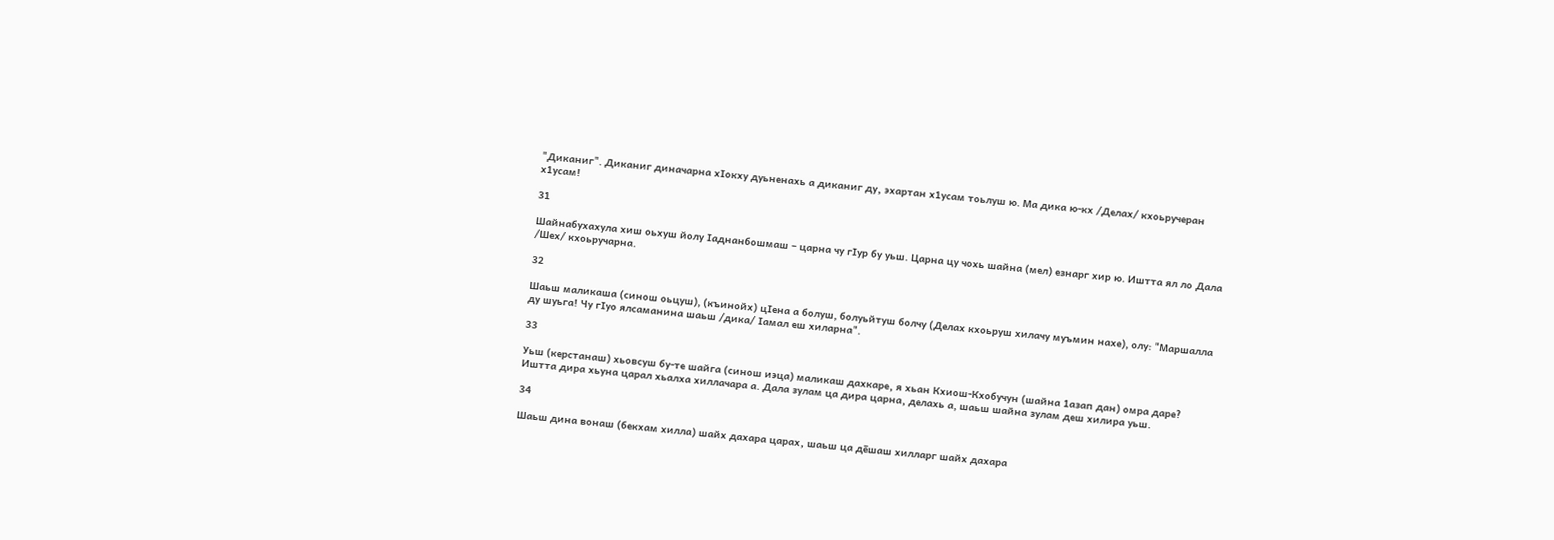"Диканиг". Диканиг диначарна хIокху дуьненахь а диканиг ду‚ эхартан х1усам тоьлуш ю. Ма дика ю-кх /Делах/ кхоьручеран х1усам!

31

Шайнабухахула хиш оьхуш йолу Iаднанбошмаш – царна чу гIур бу уьш. Царна цу чохь шайна (мел) езнарг хир ю. Иштта ял ло Дала /Шех/ кхоьручарна.

32

Шаьш маликаша (синош оьцуш), (къинойх) цIена а болуш, болуьйтуш болчу (Делах кхоьруш хилачу муъмин нахе), олу: "Маршалла ду шуьга! Чу гIуо ялсаманина шаьш /дика/ Iамал еш хиларна".

33

Уьш (керстанаш) хьовсуш бу-те шайга (синош иэца) маликаш дахкаре‚ я хьан Кхиош-Кхобучун (шайна 1азап дан) омра даре? Иштта дира хьуна царал хьалха хиллачара а. Дала зулам ца дира царна‚ делахь а, шаьш шайна зулам деш хилира уьш.

34

Шаьш дина вонаш (бекхам хилла) шайх дахара царах‚ шаьш ца дēшаш хилларг шайх дахара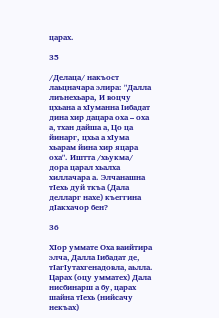царах.

35

/Делаца/ накъост лаьцначара элира: "Далла лиънехьара, И воцчу цхьана а хIуманна Iибадат дина хир дацара оха – оха а‚ тхан дайша а‚ Цо ца йинарг, цхьа а хIума хьарам йина хир яцара оха". Иштта /хьукма/ дора царал хьалха хиллачара а. Элчанашна тIехь дуй ткъа (Дала делларг нахе) къеггина дIакхачор бен?

36

ХIор уммате Оха ваийтира элча‚ Далла Iибадат де‚ тIагIутахгенадовла‚ аьлла. Царах (оцу умматех) Дала нисбинарш а бу‚ царах шайна тIехь (нийсачу некъах)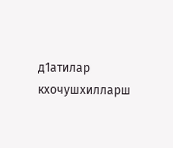д1атилар кхочушхилларш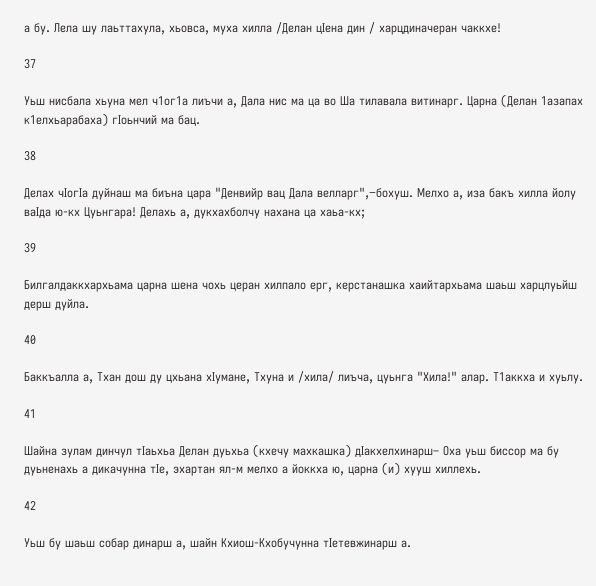а бу. Лела шу лаьттахула‚ хьовса‚ муха хилла /Делан цIена дин / харцдиначеран чаккхе!

37

Уьш нисбала хьуна мел ч1ог1а лиъчи а, Дала нис ма ца во Ша тилавала витинарг. Царна (Делан 1азапах к1елхьарабаха) гIоьнчий ма бац.

38

Делах чIогIа дуйнаш ма биъна цара "Денвийр вац Дала велларг"‚−бохуш. Мелхо а, иза бакъ хилла йолу ваIда ю-кх Цуьнгара! Делахь а, дукхахболчу нахана ца хаьа-кх;

39

Билгалдаккхархьама царна шена чохь церан хилпало ерг‚ керстанашка хаийтархьама шаьш харцлуьйш дерш дуйла.

40

Баккъалла а, Тхан дош ду цхьана хIумане, Тхуна и /хила/ лиъча, цуьнга "Хила!" алар. Т1аккха и хуьлу.

41

Шайна зулам динчул тIаьхьа Делан дуьхьа (кхечу махкашка) дIакхелхинарш– Оха уьш биссор ма бу дуьненахь а дикачунна тIе‚ эхартан ял-м мелхо а йоккха ю‚ царна (и) хууш хиллехь.

42

Уьш бу шаьш собар динарш а‚ шайн Кхиош-Кхобучунна тIетевжинарш а.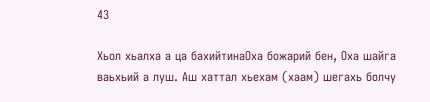43

Хьол хьалха а ца бахийтинаОха божарий бен, Оха шайга ваьхьий а луш. Аш хаттал хьехам (хаам) шегахь болчу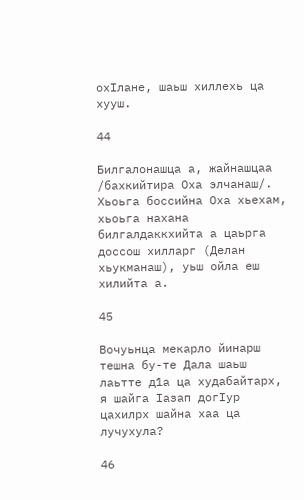охIлане, шаьш хиллехь ца хууш.

44

Билгалонашца а‚ жайнашцаа /бахкийтира Оха элчанаш/. Хьоьга боссийна Оха хьехам, хьоьга нахана билгалдаккхийта а цаьрга доссош хилларг (Делан хьукманаш)‚ уьш ойла еш хилийта а.

45

Вочуьнца мекарло йинарш тешна бу-те Дала шаьш лаьтте д1а ца худабайтарх‚ я шайга Iазап догIур цахилрх шайна хаа ца лучухула?

46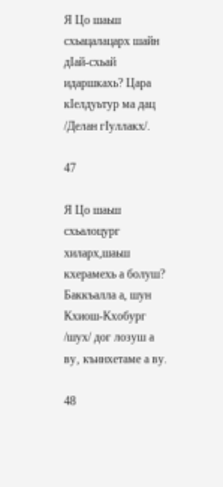Я Цо шаьш схьацалацарх шайн дIай-схьай идаршкахь? Цара кIелдуьтур ма дац /Делан гIуллакх/.

47

Я Цо шаьш схьалоцург хиларх,шаьш кхерамехь а болуш? Баккъалла а, шун Кхиош-Кхобург /шух/ дог лозуш а ву‚ къинхетаме а ву.

48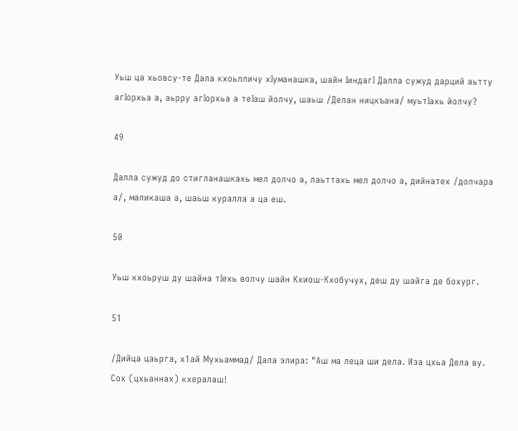Уьш ца хьовсу-те Дала кхоьлличу хIуманашка, шайн IиндагI Далла сужуд дарций аьтту агIорхьа а‚ аьрру агIорхьа а теIаш йолчу, шаьш /Делан ницкъана/ муьтIахь йолчу?

49

Далла сужуд до стигланашкахь мел долчо а‚ лаьттахь мел долчо а‚ дийнатех /долчара а/‚ маликаша а, шаьш куралла а ца еш.

50

Уьш кхоьруш ду шайна тIехь волчу шайн Кхиош-Кхобучух‚ деш ду шайга де бохург.

51

/Дийца цаьрга, х1ай Мухьаммад/ Дала элира: "Аш ма леца ши дела. Иза цхьа Дела ву. Сох (цхьаннах) кхералаш!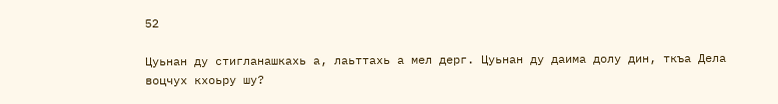52

Цуьнан ду стигланашкахь а‚ лаьттахь а мел дерг. Цуьнан ду даима долу дин‚ ткъа Дела воцчух кхоьру шу?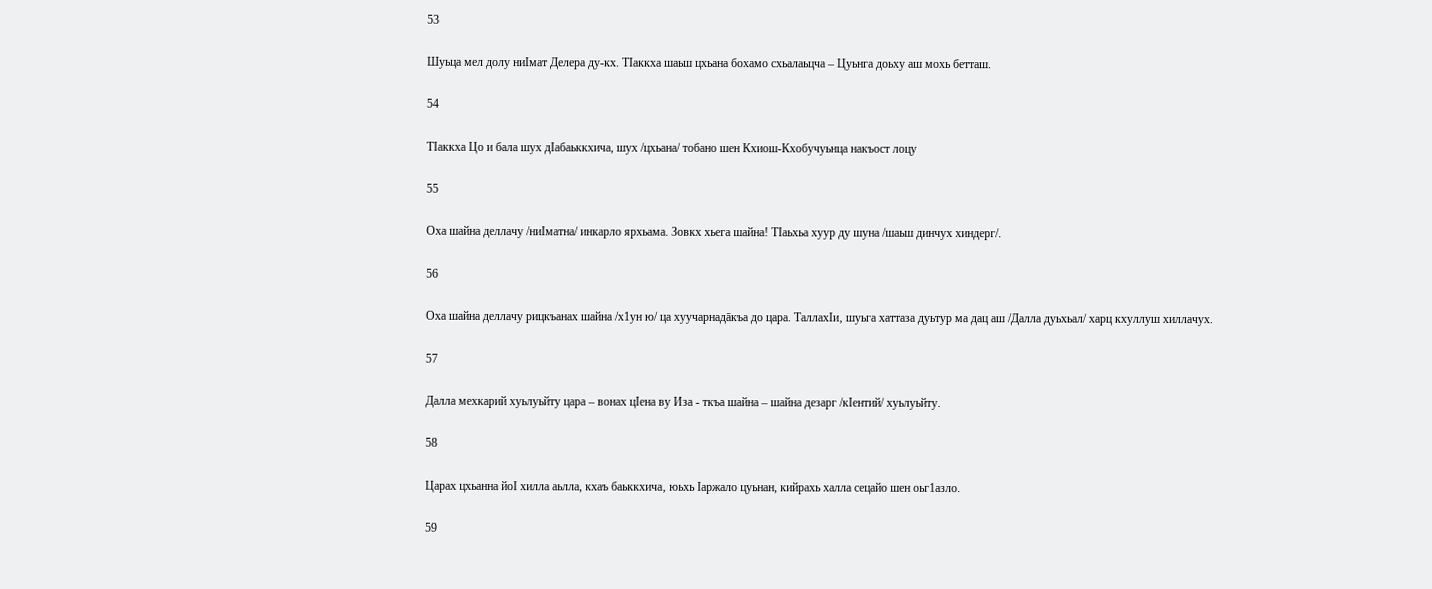53

Шуьца мел долу ниIмат Делера ду-кх. ТIаккха шаьш цхьана бохамо схьалаьцча – Цуьнга доьху аш мохь бетташ.

54

ТIаккха Цо и бала шух дIабаьккхича, шух /цхьана/ тобано шен Кхиош-Кхобучуьнца накъост лоцу

55

Оха шайна деллачу /ниIматна/ инкарло ярхьама. Зовкх хьега шайна! ТIаьхьа хуур ду шуна /шаьш динчух хиндерг/.

56

Оха шайна деллачу рицкъанах шайна /х1ун ю/ ца хуучарнадāкъа до цара. ТаллахIи‚ шуьга хаттаза дуьтур ма дац аш /Далла дуьхьал/ харц кхуллуш хиллачух.

57

Далла мехкарий хуьлуьйту цара – вонах цIена ву Иза - ткъа шайна – шайна дезарг /кIентий/ хуьлуьйту.

58

Царах цхьанна йоI хилла аьлла, кхаъ баьккхича‚ юьхь Iаржало цуьнан, кийрахь халла сецайо шен оьг1азло.

59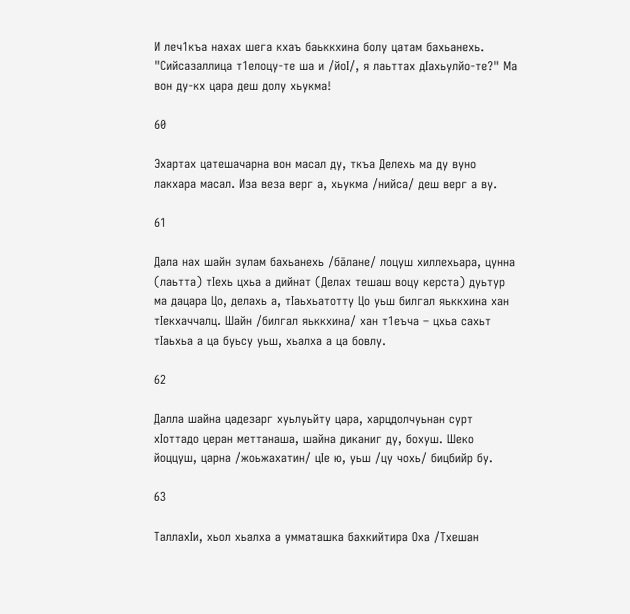И леч1къа нахах шега кхаъ баьккхина болу цатам бахьанехь. "Сийсазаллица т1елоцу-те ша и /йоI/‚ я лаьттах дIахьулйо-те?" Ма вон ду-кх цара деш долу хьукма!

60

Эхартах цатешачарна вон масал ду‚ ткъа Делехь ма ду вуно лакхара масал. Иза веза верг а‚ хьукма /нийса/ деш верг а ву.

61

Дала нах шайн зулам бахьанехь /бāлане/ лоцуш хиллехьара‚ цунна (лаьтта) тIехь цхьа а дийнат (Делах тешаш воцу керста) дуьтур ма дацара Цо‚ делахь а, тIаьхьатотту Цо уьш билгал яьккхина хан тIекхаччалц. Шайн /билгал яьккхина/ хан т1еъча – цхьа сахьт тIаьхьа а ца буьсу уьш‚ хьалха а ца бовлу.

62

Далла шайна цадезарг хуьлуьйту цара‚ харцдолчуьнан сурт хIоттадо церан меттанаша, шайна диканиг ду‚ бохуш. Шеко йоццуш, царна /жоьжахатин/ цIе ю‚ уьш /цу чохь/ бицбийр бу.

63

ТаллахIи‚ хьол хьалха а умматашка бахкийтира Оха /Тхешан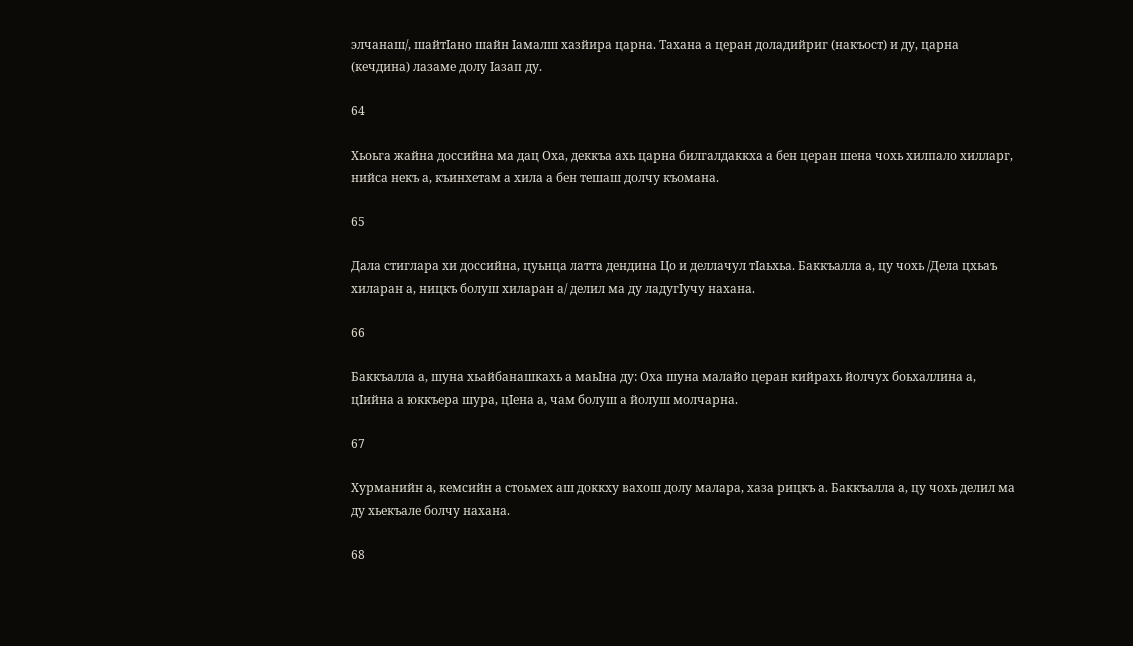элчанаш/‚ шайтIано шайн Iамалш хазйира царна. Тахана а церан доладийриг (накъост) и ду‚ царна (кечдина) лазаме долу Iазап ду.

64

Хьоьга жайна доссийна ма дац Оха, деккъа ахь царна билгалдаккха а бен церан шена чохь хилпало хилларг, нийса некъ а‚ къинхетам а хила а бен тешаш долчу къомана.

65

Дала стиглара хи доссийна‚ цуьнца латта дендина Цо и деллачул тIаьхьа. Баккъалла а, цу чохь /Дела цхьаъ хиларан а, ницкъ болуш хиларан а/ делил ма ду ладугIучу нахана.

66

Баккъалла а, шуна хьайбанашкахь а маьIна ду: Оха шуна малайо церан кийрахь йолчух боьхаллина а‚ цIийна а юккъера шура‚ цIена а‚ чам болуш а йолуш молчарна.

67

Хурманийн а‚ кемсийн а стоьмех аш доккху вахош долу малара‚ хаза рицкъ а. Баккъалла а, цу чохь делил ма ду хьекъале болчу нахана.

68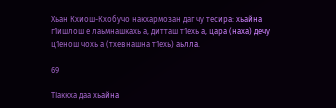Хьан Кхиош-Кхобучо накхармозан даг чу тесира: хьайна г1ишлош е лаьмнашкахь а‚ дитташ т1ехь а‚ цара (наха) дечу ц1енош чохь а (тхевнашна т1ехь) аьлла.

69

ТIаккха даа хьайна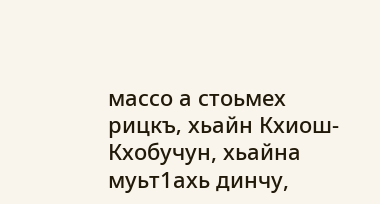массо а стоьмех рицкъ‚ хьайн Кхиош-Кхобучун, хьайна муьт1ахь динчу,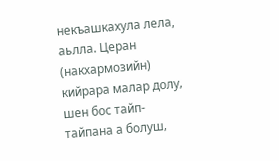некъашкахула лела, аьлла. Церан (накхармозийн) кийрара малар долу‚ шен бос тайп-тайпана а болуш‚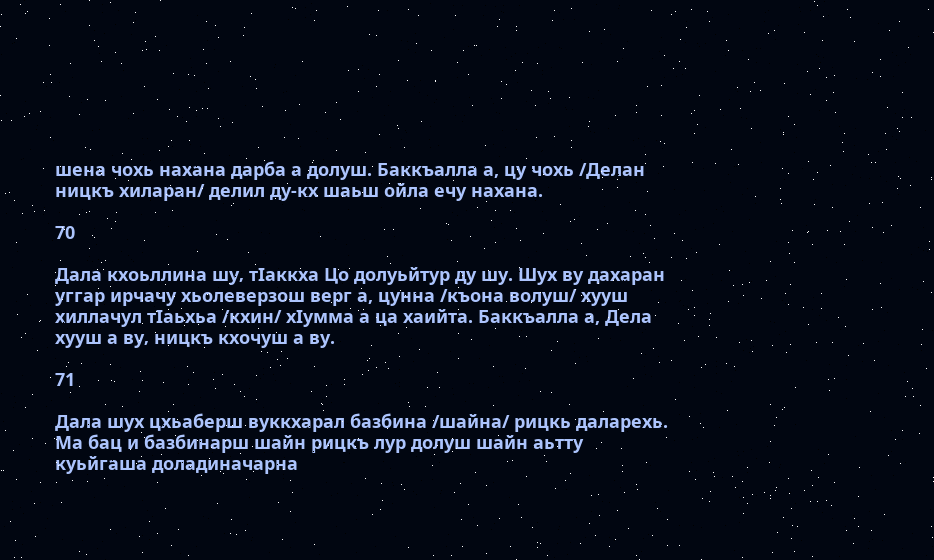шена чохь нахана дарба а долуш. Баккъалла а, цу чохь /Делан ницкъ хиларан/ делил ду-кх шаьш ойла ечу нахана.

70

Дала кхоьллина шу‚ тIаккха Цо долуьйтур ду шу. Шух ву дахаран уггар ирчачу хьолеверзош верг а, цунна /къона волуш/ хууш хиллачул тIаьхьа /кхин/ хIумма а ца хаийта. Баккъалла а, Дела хууш а ву‚ ницкъ кхочуш а ву.

71

Дала шух цхьаберш вуккхарал базбина /шайна/ рицкь даларехь. Ма бац и базбинарш шайн рицкъ лур долуш шайн аьтту куьйгаша доладиначарна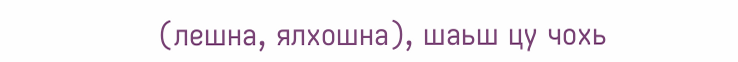(лешна‚ ялхошна), шаьш цу чохь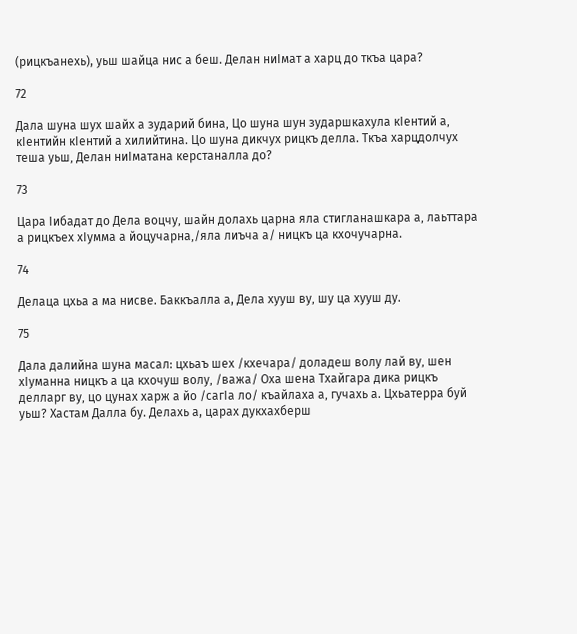(рицкъанехь), уьш шайца нис а беш. Делан ниIмат а харц до ткъа цара?

72

Дала шуна шух шайх а зударий бина‚ Цо шуна шун зударшкахула кIентий а‚ кIентийн кIентий а хилийтина. Цо шуна дикчух рицкъ делла. Ткъа харцдолчух теша уьш‚ Делан ниIматана керстаналла до?

73

Цара Iибадат до Дела воцчу‚ шайн долахь царна яла стигланашкара а‚ лаьттара а рицкъех хIумма а йоцучарна‚/яла лиъча а/ ницкъ ца кхочучарна.

74

Делаца цхьа а ма нисве. Баккъалла а, Дела хууш ву‚ шу ца хууш ду.

75

Дала далийна шуна масал: цхьаъ шех /кхечара/ доладеш волу лай ву‚ шен хIуманна ницкъ а ца кхочуш волу‚ /важа/ Оха шена Тхайгара дика рицкъ делларг ву‚ цо цунах харж а йо /сагIа ло/ къайлаха а‚ гучахь а. Цхьатерра буй уьш? Хастам Далла бу. Делахь а, царах дукхахберш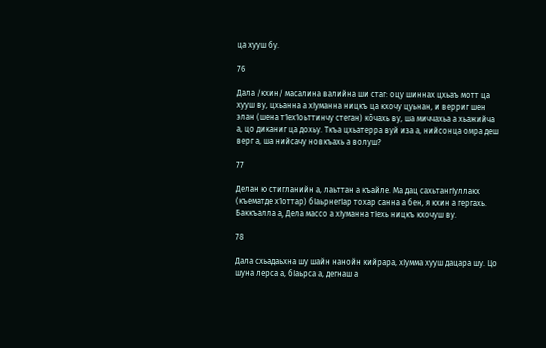ца хууш бу.

76

Дала /кхин/ масалина валийна ши стаг: оцу шиннах цхьаъ мотт ца хууш ву‚ цхьанна а хIуманна ницкъ ца кхочу цуьнан‚ и верриг шен элан (шена т1ех1оьттинчу стеган) кōчахь ву‚ ша миччахьа а хьажийча а‚ цо диканиг ца дохьу. Ткъа цхьатерра вуй иза а‚ нийсонца омра деш верг а‚ ша нийсачу новкъахь а волуш?

77

Делан ю стигланийн а‚ лаьттан а къайле. Ма дац сахьтангIуллакх (къематде х1оттар) бIаьрнегIар тохар санна а бен‚ я кхин а гергахь. Баккъалла а, Дела массо а хIуманна тIехь ницкъ кхочуш ву.

78

Дала схьадаьхна шу шайн нанойн кийрара‚ хIумма хууш дацара шу. Цо шуна лерса а‚ бIаьрса а‚ дегнаш а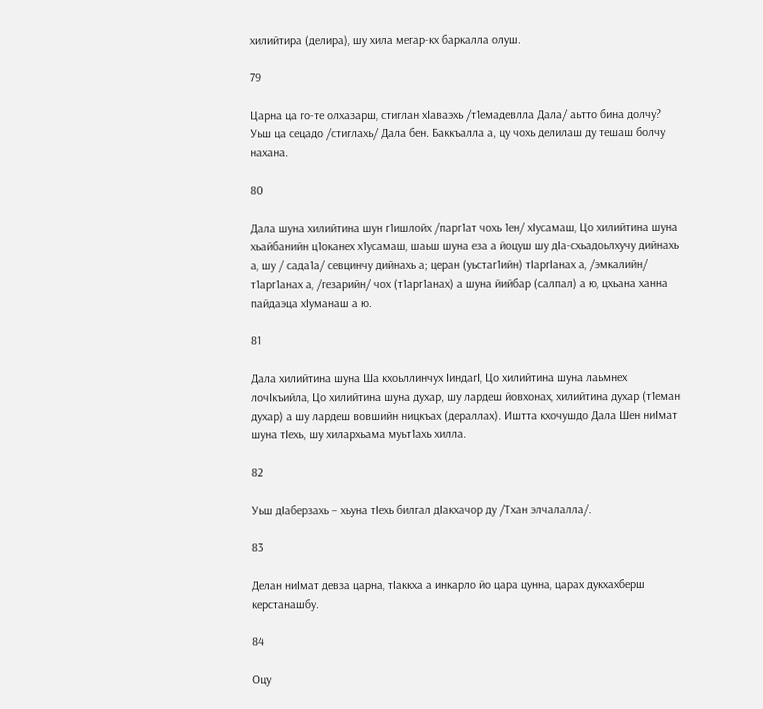хилийтира (делира)‚ шу хила мегар-кх баркалла олуш.

79

Царна ца го-те олхазарш‚ стиглан хIаваэхь /т1емадевлла Дала/ аьтто бина долчу? Уьш ца сецадо /стиглахь/ Дала бен. Баккъалла а, цу чохь делилаш ду тешаш болчу нахана.

80

Дала шуна хилийтина шун г1ишлойх /парг1ат чохь 1ен/ хIусамаш‚ Цо хилийтина шуна хьайбанийн ц1оканех х1усамаш‚ шаьш шуна еза а йоцуш шу дIа-схьадоьлхучу дийнахь а‚ шу / сада1а/ севцинчу дийнахь а; церан (уьстаг1ийн) тIаргIанах а‚ /эмкалийн/ т1арг1анах а‚ /гезарийн/ чох (т1арг1анах) а шуна йийбар (салпал) а ю‚ цхьана ханна пайдаэца хIуманаш а ю.

81

Дала хилийтина шуна Ша кхоьллинчух IиндагI‚ Цо хилийтина шуна лаьмнех лочIкъийла‚ Цо хилийтина шуна духар, шу лардеш йовхонах‚ хилийтина духар (т1еман духар) а шу лардеш вовшийн ницкъах (дераллах). Иштта кхочушдо Дала Шен ниIмат шуна тIехь, шу хилархьама муьт1ахь хилла.

82

Уьш дIаберзахь – хьуна тIехь билгал дIакхачор ду /Тхан элчалалла/.

83

Делан ниIмат девза царна‚ тIаккха а инкарло йо цара цунна‚ царах дукхахберш керстанашбу.

84

Оцу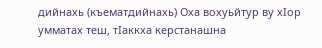дийнахь (къематдийнахь) Оха вохуьйтур ву хIор умматах теш‚ тIаккха керстанашна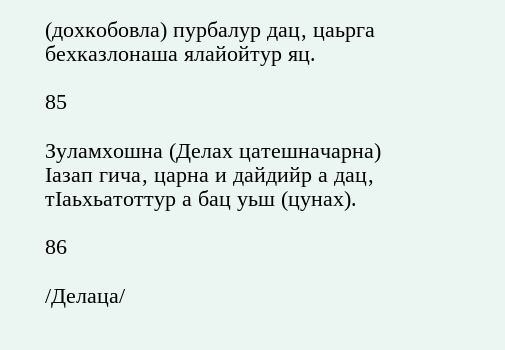(дохкобовла) пурбалур дац‚ цаьрга бехказлонаша ялайойтур яц.

85

Зуламхошна (Делах цатешначарна) Iазап гича‚ царна и дайдийр а дац‚ тIаьхьатоттур а бац уьш (цунах).

86

/Делаца/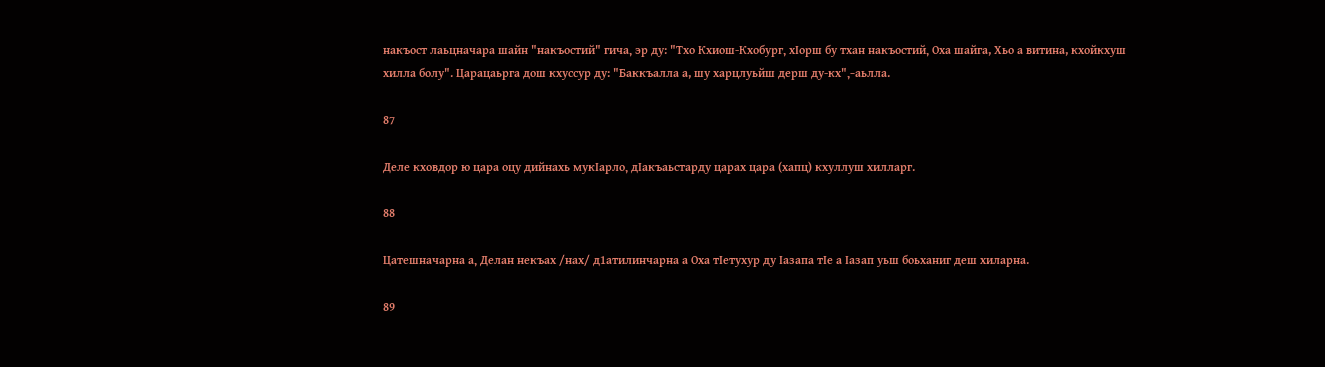накъост лаьцначара шайн "накъостий" гича‚ эр ду: "Тхо Кхиош-Кхобург‚ хIорш бу тхан накъостий‚ Оха шайга, Хьо а витина, кхойкхуш хилла болу". Царацаьрга дош кхуссур ду: "Баккъалла а, шу харцлуьйш дерш ду-кх"‚−аьлла.

87

Деле кховдор ю цара оцу дийнахь мукIарло‚ дIакъаьстарду царах цара (хапц) кхуллуш хилларг.

88

Цатешначарна а‚ Делан некъах /нах/ д1атилинчарна а Оха тIетухур ду Iазапа тIе а Iазап уьш боьханиг деш хиларна.

89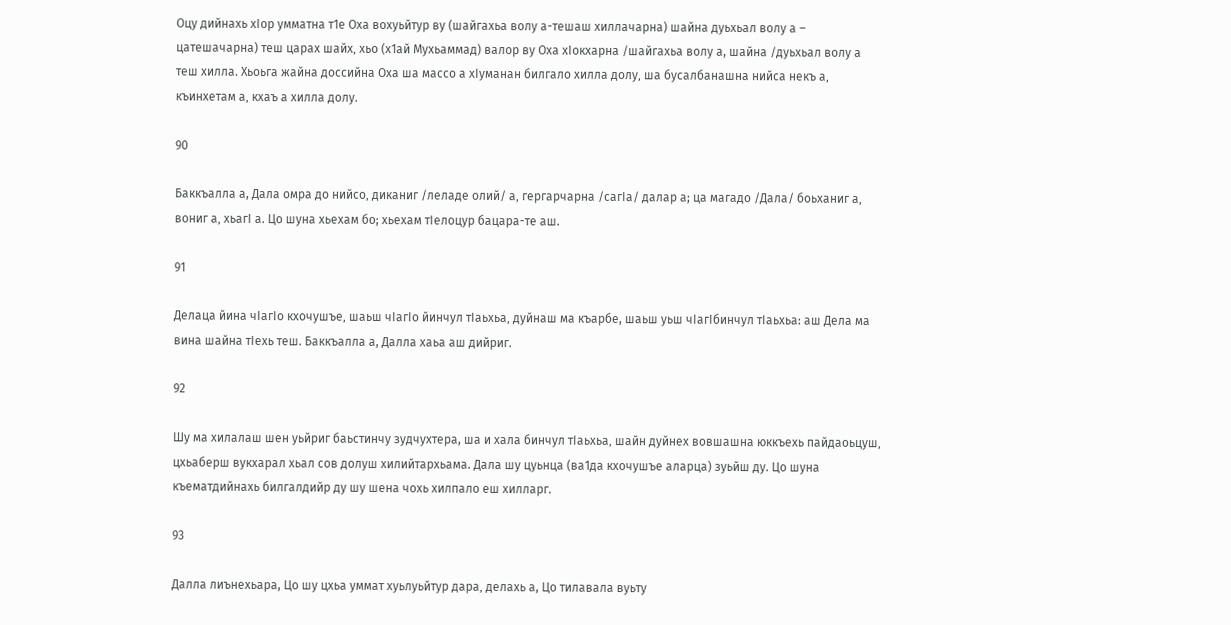Оцу дийнахь хIор умматна т1е Оха вохуьйтур ву (шайгахьа волу а-тешаш хиллачарна) шайна дуьхьал волу а – цатешачарна) теш царах шайх‚ хьо (х1ай Мухьаммад) валор ву Оха хIокхарна /шайгахьа волу а, шайна /дуьхьал волу а теш хилла. Хьоьга жайна доссийна Оха ша массо а хIуманан билгало хилла долу‚ ша бусалбанашна нийса некъ а‚ къинхетам а‚ кхаъ а хилла долу.

90

Баккъалла а, Дала омра до нийсо‚ диканиг /леладе олий/ а‚ гергарчарна /сагIа/ далар а; ца магадо /Дала/ боьханиг а‚ вониг а‚ хьагI а. Цо шуна хьехам бо; хьехам тIелоцур бацара-те аш.

91

Делаца йина чIагIо кхочушъе‚ шаьш чIагIо йинчул тIаьхьа‚ дуйнаш ма къарбе, шаьш уьш чIагIбинчул тIаьхьа: аш Дела ма вина шайна тIехь теш. Баккъалла а, Далла хаьа аш дийриг.

92

Шу ма хилалаш шен уьйриг баьстинчу зудчухтера, ша и хала бинчул тIаьхьа‚ шайн дуйнех вовшашна юккъехь пайдаоьцуш‚ цхьаберш вукхарал хьал сов долуш хилийтархьама. Дала шу цуьнца (ва1да кхочушъе аларца) зуьйш ду. Цо шуна къематдийнахь билгалдийр ду шу шена чохь хилпало еш хилларг.

93

Далла лиънехьара, Цо шу цхьа уммат хуьлуьйтур дара‚ делахь а, Цо тилавала вуьту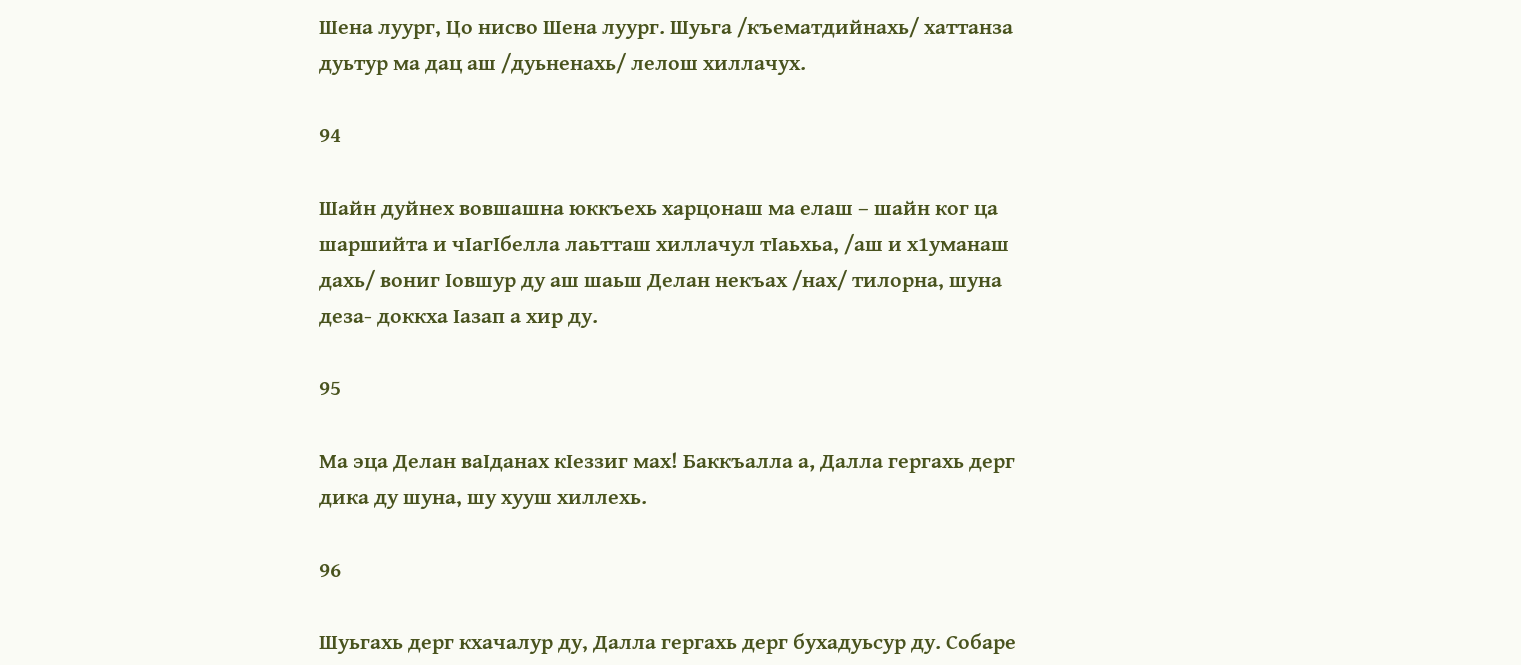Шена луург‚ Цо нисво Шена луург. Шуьга /къематдийнахь/ хаттанза дуьтур ма дац аш /дуьненахь/ лелош хиллачух.

94

Шайн дуйнех вовшашна юккъехь харцонаш ма елаш – шайн ког ца шаршийта и чIагIбелла лаьтташ хиллачул тIаьхьа‚ /аш и х1уманаш дахь/ вониг Iовшур ду аш шаьш Делан некъах /нах/ тилорна‚ шуна деза- доккха Iазап а хир ду.

95

Ма эца Делан ваIданах кIеззиг мах! Баккъалла а, Далла гергахь дерг дика ду шуна‚ шу хууш хиллехь.

96

Шуьгахь дерг кхачалур ду‚ Далла гергахь дерг бухадуьсур ду. Собаре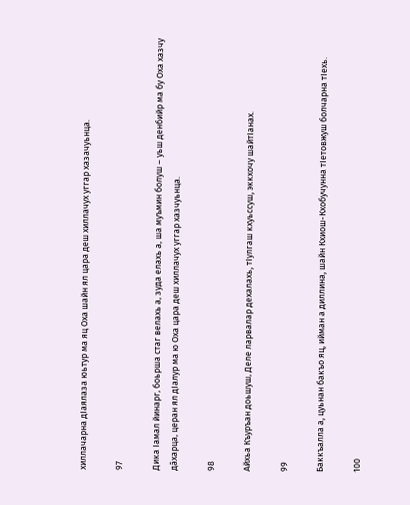хиллачарна дIаялаза юьтур ма яц Оха шайн ял цара деш хиллачух уггар хазачуьнца.

97

Дика Iамал йинарг‚ боьрша стаг велахь а‚ зуда елахь а‚ ша муъмин болуш – уьш денбийр ма бу Оха хазчу дāхарца‚ церан ял дIалур ма ю Оха цара деш хиллачух уггар хазчуьнца.

98

Айхьа Къуръан доьшуш‚ Деле ларвалар дехалахь, тIулгаш кхуьссуш, эккхочу шайтIанах.

99

Баккъалла а, цуьнан бакъо яц, ийман а диллина, шайн Кхиош-Кхобучунна тIетовжуш болчарна тIехь.

100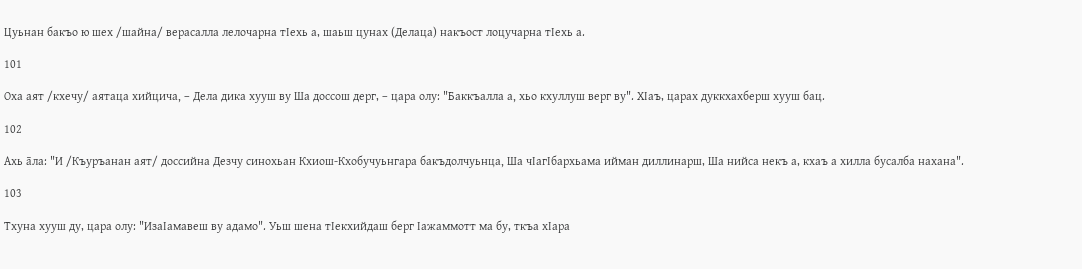Цуьнан бакъо ю шех /шайна/ верасалла лелочарна тIехь а‚ шаьш цунах (Делаца) накъост лоцучарна тIехь а.

101

Оха аят /кхечу/ аятаца хийцича, – Дела дика хууш ву Ша доссош дерг‚ – цара олу: "Баккъалла а, хьо кхуллуш верг ву". ХIаъ‚ царах дуккхахберш хууш бац.

102

Ахь āла: "И /Къуръанан аят/ доссийна Дезчу синохьан Кхиош-Кхобучуьнгара бакъдолчуьнца, Ша чIагIбархьама ийман диллинарш‚ Ша нийса некъ а‚ кхаъ а хилла бусалба нахана".

103

Тхуна хууш ду‚ цара олу: "ИзаIамавеш ву адамо". Уьш шена тIекхийдаш берг Iажаммотт ма бу‚ ткъа хIара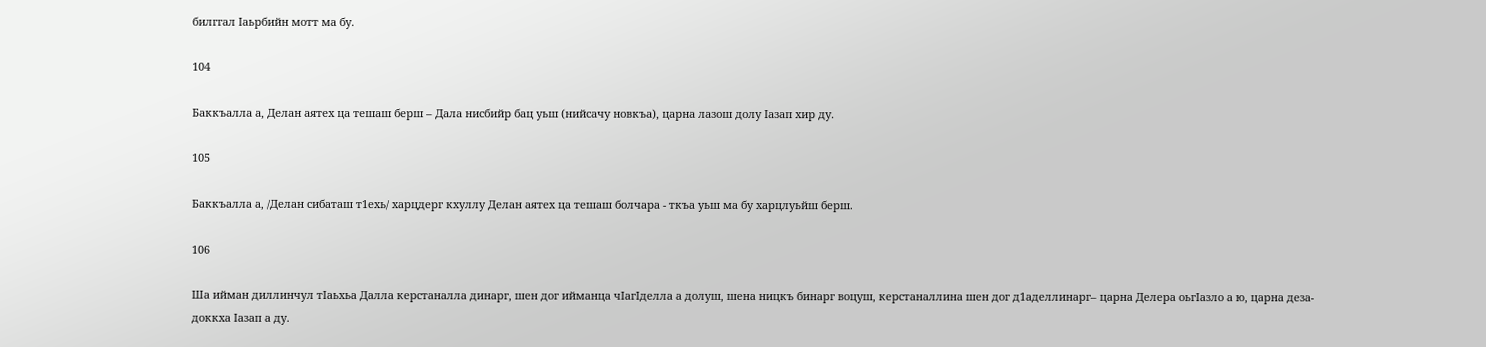билггал Iаьрбийн мотт ма бу.

104

Баккъалла а, Делан аятех ца тешаш берш – Дала нисбийр бац уьш (нийсачу новкъа)‚ царна лазош долу Iазап хир ду.

105

Баккъалла а, /Делан сибаташ т1ехь/ харцдерг кхуллу Делан аятех ца тешаш болчара - ткъа уьш ма бу харцлуьйш берш.

106

Ша ийман диллинчул тIаьхьа Далла керстаналла динарг‚ шен дог ийманца чIагIделла а долуш, шена ницкъ бинарг воцуш‚ керстаналлина шен дог д1аделлинарг– царна Делера оьгIазло а ю‚ царна деза-доккха Iазап а ду.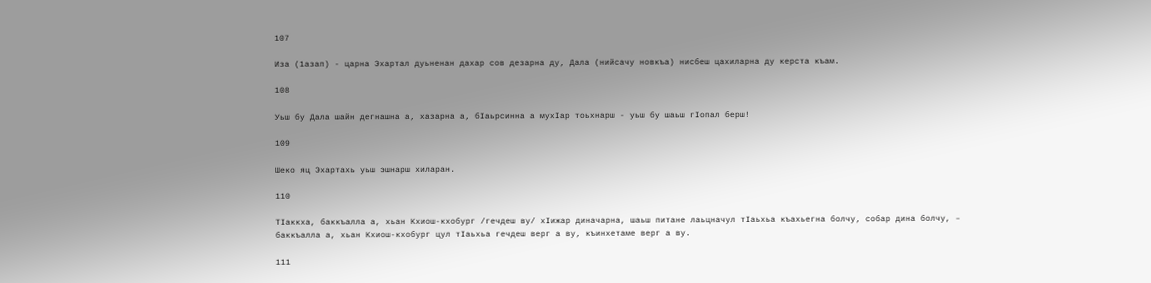107

Иза (1азап) - царна Эхартал дуьненан дахар сов дезарна ду‚ Дала (нийсачу новкъа) нисбеш цахиларна ду керста къам.

108

Уьш бу Дала шайн дегнашна а‚ хазарна а‚ бIаьрсинна а мухIар тоьхнарш - уьш бу шаьш гIопал берш!

109

Шеко яц Эхартахь уьш эшнарш хиларан.

110

ТIаккха, баккъалла а, хьан Кхиош-кхобург /гечдеш ву/ хIижар диначарна, шаьш питане лаьцначул тIаьхьа къахьегна болчу‚ собар дина болчу, – баккъалла а, хьан Кхиош-кхобург цул тIаьхьа гечдеш верг а ву‚ къинхетаме верг а ву.

111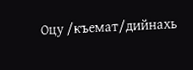Оцу /къемат/дийнахь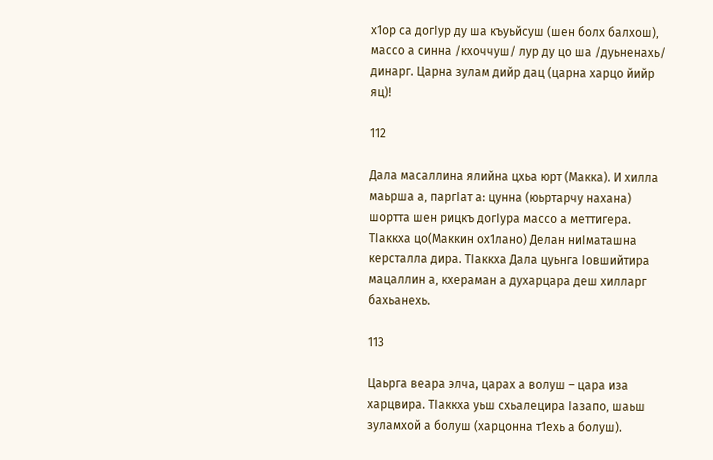х1ор са догIур ду ша къуьйсуш (шен болх балхош)‚ массо а синна /кхоччуш/ лур ду цо ша /дуьненахь/ динарг. Царна зулам дийр дац (царна харцо йийр яц)!

112

Дала масаллина ялийна цхьа юрт (Макка). И хилла маьрша а‚ паргIат а: цунна (юьртарчу нахана) шортта шен рицкъ догIура массо а меттигера. ТIаккха цо(Маккин ох1лано) Делан ниIматашна керсталла дира. ТIаккха Дала цуьнга Iовшийтира мацаллин а‚ кхераман а духарцара деш хилларг бахьанехь.

113

Цаьрга веара элча, царах а волуш – цара иза харцвира. ТIаккха уьш схьалецира Iазапо‚ шаьш зуламхой а болуш (харцонна т1ехь а болуш).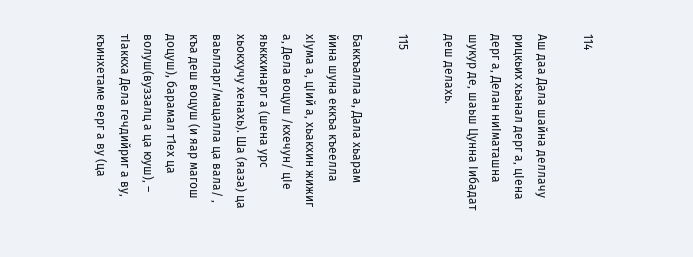114

Аш даа Дала шайна деллачу рицкьих хьанал дерг а‚ цIена дерг а‚ Делан ниIматашна шукур де‚ шаьш Цунна Iибадат деш делахь.

115

Баккъалла а, Дала хьарам йина шуна еккъа къеелла хIума а‚ цIий а‚ хьакхин жижиг а‚ Дела воцуш /кхечун/ цIе яьккхинарг а (шена урс хьокхучу хенахь). Ша (яаза) ца ваьлларг/мацалла ца вала/ ‚ къа деш воцуш (и яар магош доцуш), барамал т1ех ца волуш(вуззалц а ца юуш)‚ – тIаккха Дела гечдийриг а ву‚ къинхетаме верг а ву (ца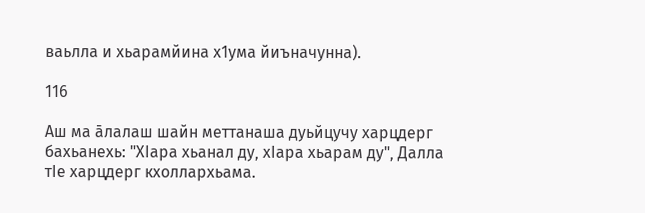ваьлла и хьарамйина х1ума йиъначунна).

116

Аш ма āлалаш шайн меттанаша дуьйцучу харцдерг бахьанехь: "ХIара хьанал ду‚ хIара хьарам ду"‚ Далла тIе харцдерг кхоллархьама.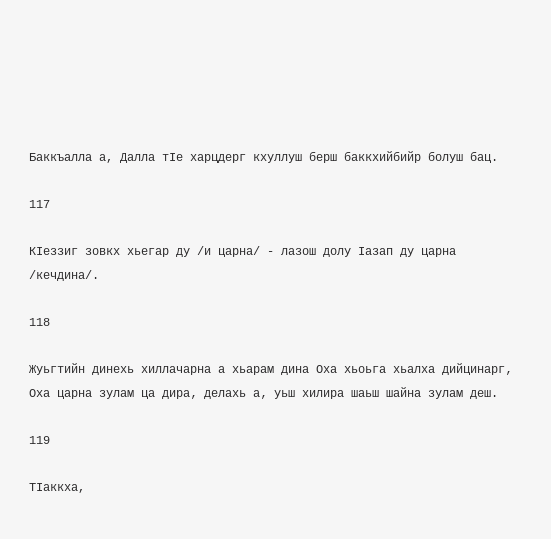Баккъалла а, Далла тIе харцдерг кхуллуш берш баккхийбийр болуш бац.

117

КIеззиг зовкх хьегар ду /и царна/ - лазош долу Iазап ду царна /кечдина/.

118

Жуьгтийн динехь хиллачарна а хьарам дина Оха хьоьга хьалха дийцинарг‚ Оха царна зулам ца дира‚ делахь а‚ уьш хилира шаьш шайна зулам деш.

119

ТIаккха,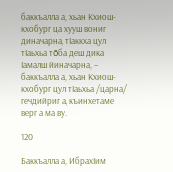баккъалла а, хьан Кхиош-кхобург ца хууш вониг диначарна‚ тIаккха цул тIаьхьа тōба деш дика Iамалш йиначарна, – баккъалла а, хьан Кхиош-кхобург цул тIаьхьа /царна/ гечдийриг а‚ къинхетаме верг а ма ву.

120

Баккъалла а, ИбрахIим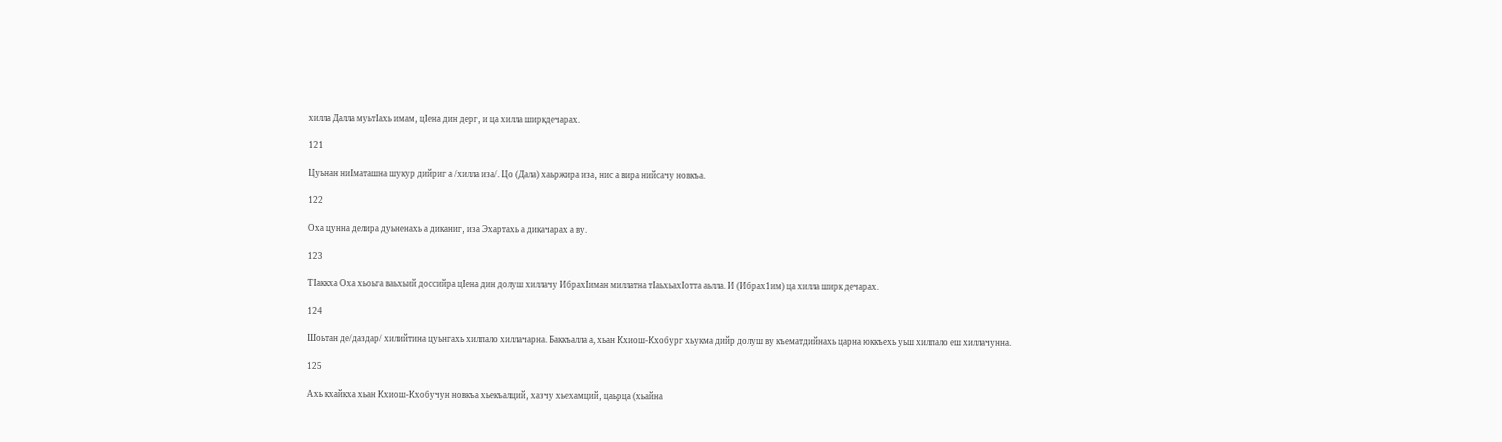хилла Далла муьтIахь имам‚ цIена дин дерг‚ и ца хилла ширкдечарах.

121

Цуьнан ниIматашна шукур дийриг а /хилла иза/. Цо (Дала) хаьржира иза‚ нис а вира нийсачу новкъа.

122

Оха цунна делира дуьненахь а диканиг‚ иза Эхартахь а дикачарах а ву.

123

ТIаккха Оха хьоьга ваьхьий доссийра цIена дин долуш хиллачу ИбрахIиман миллатна тIаьхьахIотта аьлла. И (Ибрах1им) ца хилла ширк дечарах.

124

Шоьтан де/даздар/ хилийтина цуьнгахь хилпало хиллачарна. Баккъалла а, хьан Кхиош-Кхобург хьукма дийр долуш ву къематдийнахь царна юккъехь уьш хилпало еш хиллачунна.

125

Ахь кхайкха хьан Кхиош-Кхобучун новкъа хьекъалций‚ хазчу хьехамций‚ цаьрца (хьайна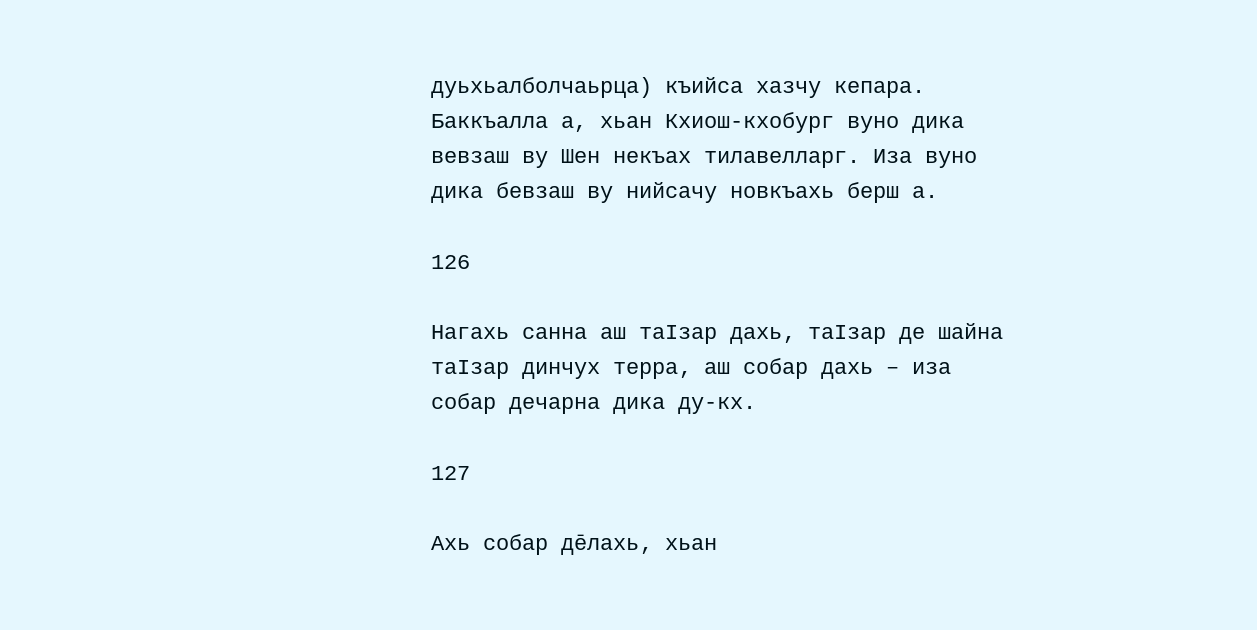дуьхьалболчаьрца) къийса хазчу кепара. Баккъалла а, хьан Кхиош-кхобург вуно дика вевзаш ву Шен некъах тилавелларг. Иза вуно дика бевзаш ву нийсачу новкъахь берш а.

126

Нагахь санна аш таIзар дахь‚ таIзар де шайна таIзар динчух терра‚ аш собар дахь – иза собар дечарна дика ду-кх.

127

Ахь собар дēлахь‚ хьан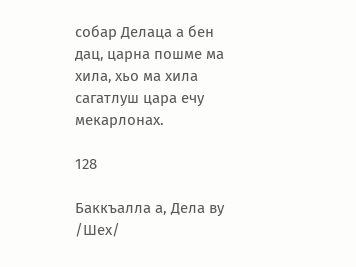собар Делаца а бен дац‚ царна пошме ма хила‚ хьо ма хила сагатлуш цара ечу мекарлонах.

128

Баккъалла а, Дела ву /Шех/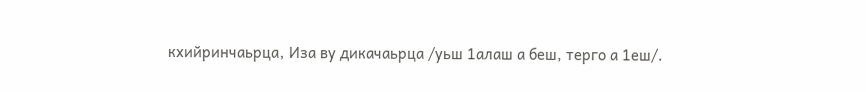кхийринчаьрца‚ Иза ву дикачаьрца /уьш 1алаш а беш, терго а 1еш/.